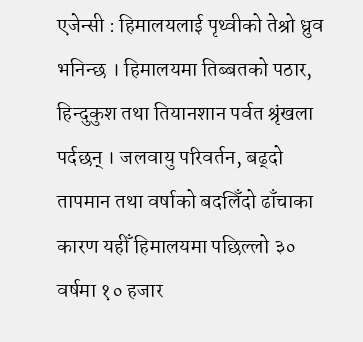एजेन्सी : हिमालयलाई पृथ्वीको तेश्रो ध्रुव भनिन्छ । हिमालयमा तिब्बतको पठार, हिन्दुकुश तथा तियानशान पर्वत श्रृंखला पर्दछन् । जलवायु परिवर्तन, बढ्दो तापमान तथा वर्षाको बदलिँदो ढाँचाका कारण यहीँ हिमालयमा पछिल्लो ३० वर्षमा १० हजार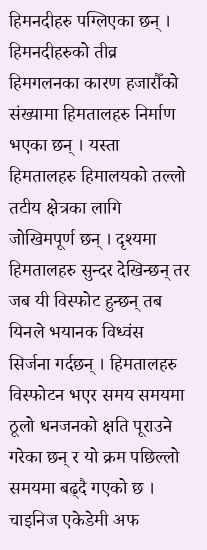हिमनदीहरु पग्लिएका छन् ।
हिमनदीहरुको तीव्र हिमगलनका कारण हजारौँको संख्यामा हिमतालहरु निर्माण भएका छन् । यस्ता हिमतालहरु हिमालयको तल्लो तटीय क्षेत्रका लागि जोखिमपूर्ण छन् । दृश्यमा हिमतालहरु सुन्दर देखिन्छन् तर जब यी विस्फोट हुन्छन् तब यिनले भयानक विध्वंस सिर्जना गर्दछन् । हिमतालहरु विस्फोटन भएर समय समयमा ठूलो धनजनको क्षति पूराउने गरेका छन् र यो क्रम पछिल्लो समयमा बढ्दै गएको छ ।
चाइनिज एकेडेमी अफ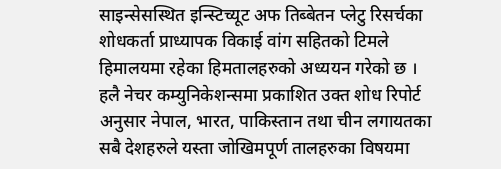साइन्सेसस्थित इन्स्टिच्यूट अफ तिब्बेतन प्लेटु रिसर्चका शोधकर्ता प्राध्यापक विकाई वांग सहितको टिमले हिमालयमा रहेका हिमतालहरुको अध्ययन गरेको छ ।
हलै नेचर कम्युनिकेशन्समा प्रकाशित उक्त शोध रिपोर्ट अनुसार नेपाल, भारत, पाकिस्तान तथा चीन लगायतका सबै देशहरुले यस्ता जोखिमपूर्ण तालहरुका विषयमा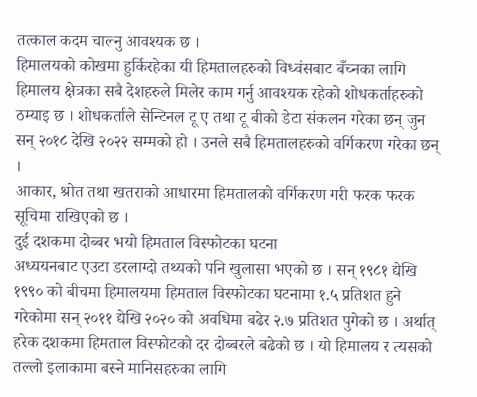तत्काल कदम चाल्नु आवश्यक छ ।
हिमालयको कोखमा हुर्किरहेका यी हिमतालहरुको विध्वंसबाट बँच्नका लागि हिमालय क्षेत्रका सबै देशहरुले मिलेर काम गर्नु आवश्यक रहेको शोधकर्ताहरुको ठम्याइ छ । शोधकर्ताले सेन्टिनल टू ए तथा टू बीको डेटा संकलन गरेका छन् जुन सन् २०१८ देखि २०२२ सम्मको हो । उनले सबै हिमतालहरुको वर्गिकरण गरेका छन् ।
आकार, श्रोत तथा खतराको आधारमा हिमतालको वर्गिकरण गरी फरक फरक सूचिमा राखिएको छ ।
दुई दशकमा दोब्बर भयो हिमताल विस्फोटका घटना
अध्ययनबाट एउटा डरलाग्दो तथ्यको पनि खुलासा भएको छ । सन् १९८१ द्येखि १९९० को बीचमा हिमालयमा हिमताल विस्फोटका घटनामा १.५ प्रतिशत हुने गरेकोमा सन् २०११ द्येखि २०२० को अवधिमा बढेर २.७ प्रतिशत पुगेको छ । अर्थात् हरेक दशकमा हिमताल विस्फोटको दर दोब्बरले बढेको छ । यो हिमालय र त्यसको तल्लो इलाकामा बस्ने मानिसहरुका लागि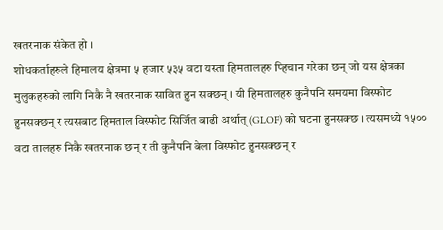खतरनाक संकेत हो ।
शोधकर्ताहरुले हिमालय क्षेत्रमा ५ हजार ५३५ वटा यस्ता हिमतालहरु प्हिचान गरेका छन् जो यस क्षेत्रका मुलुकहरुको लागि निकै नै खतरनाक सावित हुन सक्छन् । यी हिमतालहरु कुनैपनि समयमा विस्फोट हुनसक्छन् र त्यसबाट हिमताल विस्फोट सिर्जित बाढी अर्थात् (GLOF) को घटना हुनसक्छ । त्यसमध्ये १५०० वटा तालहरु निकै खतरनाक छन् र ती कुनैपनि बेला विस्फोट हुनसक्छन् र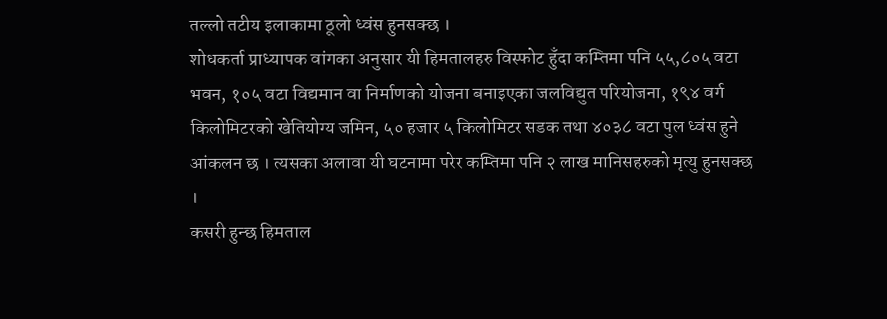तल्लो तटीय इलाकामा ठूलो ध्वंस हुनसक्छ ।
शोधकर्ता प्राध्यापक वांगका अनुसार यी हिमतालहरु विस्फोट हुँदा कम्तिमा पनि ५५,८०५ वटा भवन, १०५ वटा विद्यमान वा निर्माणको योजना बनाइएका जलविद्युत परियोजना, १९४ वर्ग किलोमिटरको खेतियोग्य जमिन, ५० हजार ५ किलोमिटर सडक तथा ४०३८ वटा पुल ध्वंस हुने आंकलन छ । त्यसका अलावा यी घटनामा परेर कम्तिमा पनि २ लाख मानिसहरुको मृत्यु हुनसक्छ ।
कसरी हुन्छ हिमताल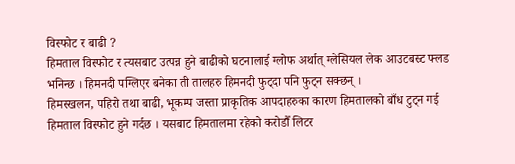विस्फोट र बाढी ?
हिमताल विस्फोट र त्यसबाट उत्पन्न हुने बाढीको घटनालाई ग्लोफ अर्थात् ग्लेसियल लेक आउटबस्र्ट फ्लड भनिन्छ । हिमनदी पग्लिएर बनेका ती तालहरु हिमनदी फुट्दा पनि फुट्न सक्छन् ।
हिमस्खलन, पहिरो तथा बाढी, भूकम्प जस्ता प्राकृतिक आपदाहरुका कारण हिमतालको बाँध टुट्न गई हिमताल विस्फोट हुने गर्दछ । यसबाट हिमतालमा रहेको करोडौँ लिटर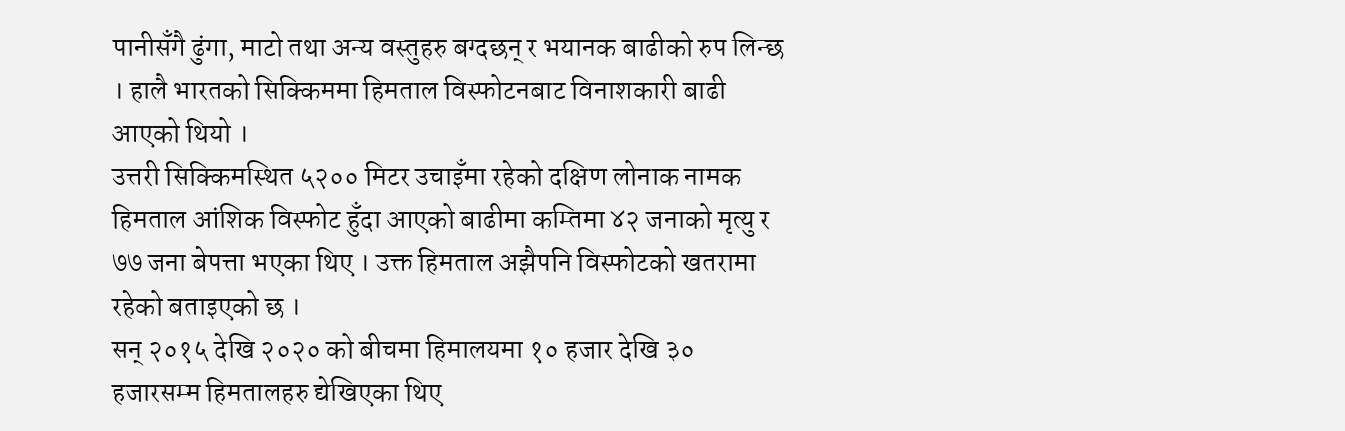पानीसँगै ढुंगा, माटो तथा अन्य वस्तुहरु बग्दछन् र भयानक बाढीको रुप लिन्छ । हालै भारतको सिक्किममा हिमताल विस्फोटनबाट विनाशकारी बाढी आएको थियो ।
उत्तरी सिक्किमस्थित ५२०० मिटर उचाइँमा रहेको दक्षिण लोनाक नामक हिमताल आंशिक विस्फोट हुँदा आएको बाढीमा कम्तिमा ४२ जनाको मृत्यु र ७७ जना बेपत्ता भएका थिए । उक्त हिमताल अझैपनि विस्फोटको खतरामा रहेको बताइएको छ ।
सन् २०१५ देखि २०२० को बीचमा हिमालयमा १० हजार देखि ३० हजारसम्म हिमतालहरु द्येखिएका थिए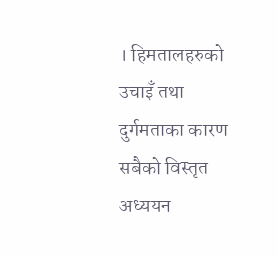। हिमतालहरुको उचाइँ तथा दुर्गमताका कारण सबैको विस्तृत अध्ययन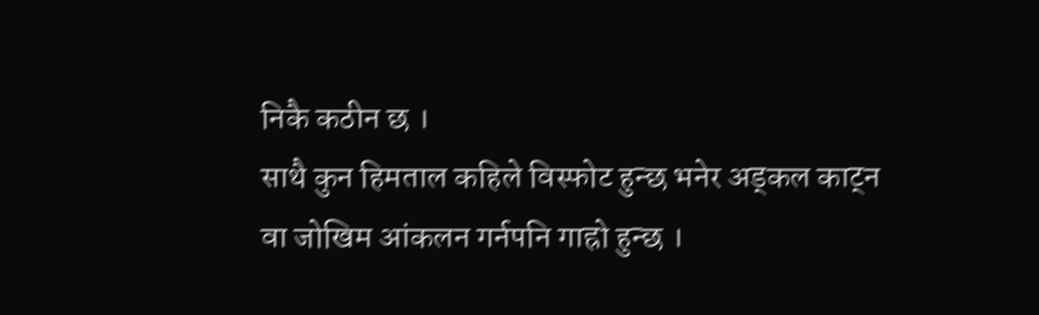निकै कठीन छ ।
साथै कुन हिमताल कहिले विस्फोट हुन्छ भनेर अड्कल काट्न वा जोखिम आंकलन गर्नपनि गाह्रो हुन्छ ।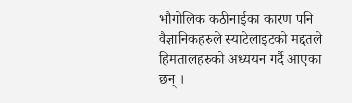भौगोलिक कठीनाईका कारण पनि वैज्ञानिकहरुले स्याटेलाइटको मद्दतले हिमतालहरुको अध्ययन गर्दै आएका छन् ।